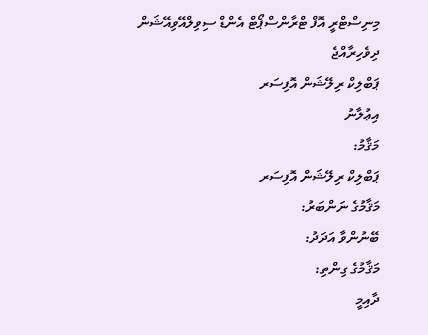މިނިސްޓްރީ އޮފް ޓްރާންސްޕޯޓް އެންޑް ސިވިލްއޭވިއޭޝަން
ދިވެހިރާއްޖެ
ޕަބްލިކް ރިލޭޝަން އޮފިސަރ
އިޢުލާނު
މަޤާމު:
ޕަބްލިކް ރިލޭޝަން އޮފިސަރ
މަޤާމުގެ ނަންބަރު:
ބޭނުންވާ އަދަދު:
މަޤާމުގެ ގިންތި:
ދާއިމީ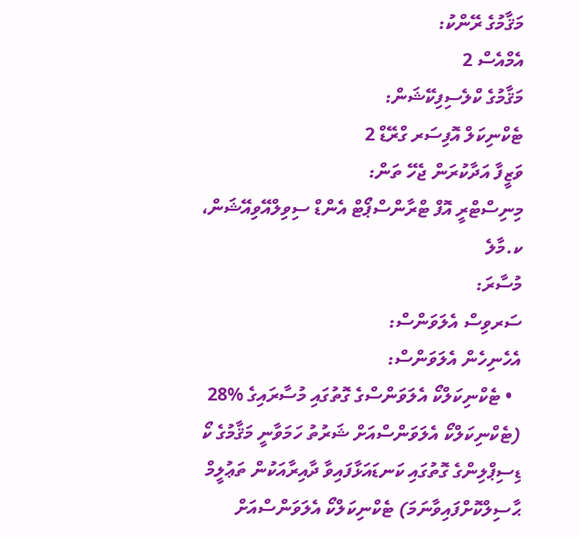މަޤާމުގެ ރޭންކު:
އެމްއެސް 2
މަޤާމުގެ ކްލެސިފިކޭޝަން:
ޓެކްނިކަލް އޮފިސަރ ގްރޭޑް 2
ވަޒީފާ އަދާކުރަން ޖެހޭ ތަން:
މިނިސްޓްރީ އޮފް ޓްރާންސްޕޯޓް އެންޑް ސިވިލްއޭވިއޭޝަން، ކ.މާލެ
މުސާރަ:
ސަރވިސް އެލަވަންސް:
އެހެނިހެން އެލަވަންސް:
  • ޓެކްނިކަލްކޯ އެލަވަންސްގެ ގޮތުގައި މުސާރައިގެ %28 (ޓެކްނިކަލްކޯ އެލަވަންސްއަށް ޝަރުތު ހަމަވާނީ މަޤާމުގެ ކޯ ޑިސިޕްލިންގެ ގޮތުގައި ކަނޑައަޅާފައިވާ ދާއިރާއަކުން ތަޢުލީމް ޙާސިލްކޮށްފައިވާނަމަ) ޓެކްނިކަލްކޯ އެލަވަންސްއަށް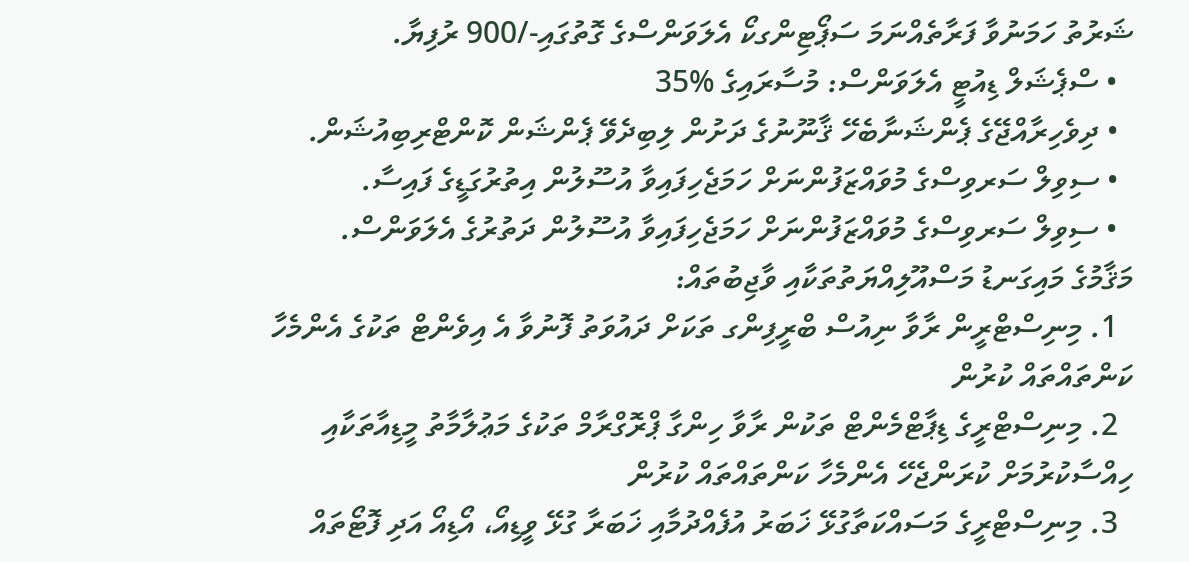ޝަރުތު ހަމަނުވާ ފަރާތެއްނަމަ ސަޕޯޓިންގކޯ އެލަވަންސްގެ ގޮތުގައި-/900 ރުފިޔާ.
  • ސްޕެޝަލް ޑިއުޓީ އެލަވަންސް: މުސާރައިގެ %35
  • ދިވެހިރާއްޖޭގެ ޕެންޝަނާބެހޭ ޤާނޫނުގެ ދަށުން ލިބިދެވޭ ޕެންޝަން ކޮންޓްރިބިއުޝަން.
  • ސިވިލް ސަރވިސްގެ މުވައްޒަފުންނަށް ހަމަޖެހިފައިވާ އުސޫލުން އިތުރުގަޑީގެ ފައިސާ.
  • ސިވިލް ސަރވިސްގެ މުވައްޒަފުންނަށް ހަމަޖެހިފައިވާ އުސޫލުން ދަތުރުގެ އެލަވަންސް.
މަޤާމުގެ މައިގަނޑު މަސްއޫލިއްޔަތުތަކާއި ވާޖިބުތައް:
  1. މިނިސްޓްރީން ރާވާ ނިއުސް ބްރީފިންގ ތަކަށް ދައުވަތު ފޮނުވާ އެ އިވެންޓް ތަކުގެ އެންމެހާ ކަންތައްތައް ކުރުން
  2. މިނިސްޓްރީގެ ޑިޕާޓްމެންޓް ތަކުން ރާވާ ހިންގާ ޕްރޮގްރާމް ތަކުގެ މަޢުލާމާތު މީޑިއާތަކާއި ހިއްސާކުރުމަށް ކުރަންޖެހޭ އެންމެހާ ކަންތައްތައް ކުރުން
  3. މިނިސްޓްރީގެ މަސައްކަތާގުޅޭ ޚަބަރު އުފެއްދުމާއި ޚަބަރާ ގުޅޭ ވީޑިއޯ، އޯޑިއޯ އަދި ފޮޓޯތައް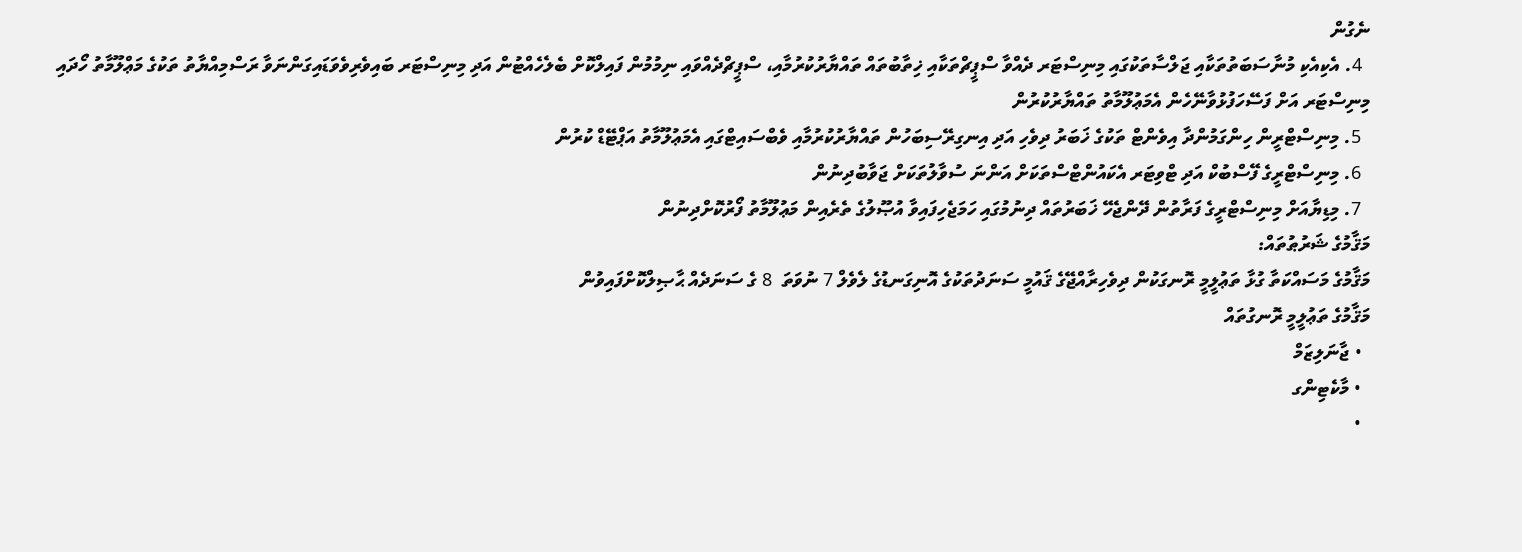ނެގުން
  4. އެކިއެކި މުނާސަބަތުތަކާއި ޖަލްސާތަކުގައި މިނިސްޓަރ ދެއްވާ ސްޕީޗްތަކާއި ޚިތާބުތައް ތައްޔާރުކުރުމާއި، ސްޕީޗްދެއްވައި ނިމުމުން ފައިލްކޮށް ބެލެހެއްޓުން އަދި މިނިސްޓަރ ބައިވެރިވެވަޑައިގަންނަވާ ރަސްމިއްޔާތު ތަކުގެ މަޢްލޫމާތު ހޯދައި މިނިސްޓަރ އަށް ފަސޭހަފުޅުވާނޭހެން އެމަޢުލޫމާތު ތައްޔާރުކުރުން
  5. މިނިސްޓްރީން ހިންގަމުންދާ އިވެންޓް ތަކުގެ ޚަބަރު ދިވެހި އަދި އިނގިރޭސިބަހުން ތައްޔާރުކުރުމާއި ވެބްސައިޓްގައި އެމަޢުލޫމާތު އަޕްޓޭޑް ކުރުން
  6. މިނިސްޓްރީގެ ފޭސްބުކް އަދި ޓްވިޓަރ އެކައުންޓްސްތަކަށް އަންނަ ސުވާލުތަކަށް ޖަވާބުދިނުން
  7. މިޑިޔާއަށް މިނިސްޓްރީގެ ފަރާތުން ދޭންޖެހޭ ޚަބަރުތައް ދިނުމުގައި ހަމަޖެހިފައިވާ އުޞޫލުގެ ތެރެއިން މަޢުލޫމާތު ފޯރުކޮށްދިނުން
މަޤާމުގެ ޝަރުޠުތައް:
މަޤާމުގެ މަސައްކަތާ ގުޅާ ތަޢުލީމީ ރޮނގަކުން ދިވެހިރާއްޖޭގެ ޤައުމީ ސަނަދުތަކުގެ އޮނިގަނޑުގެ ލެވެލް 7 ނުވަތަ  8 ގެ ސަނަދެއް ޙާޞިލްކޮށްފައިވުން
މަޤާމުގެ ތަޢުލީމީ ރޮނގުތައް
  • ޖާނަލިޒަމް
  • މާކެޓިންގ
  •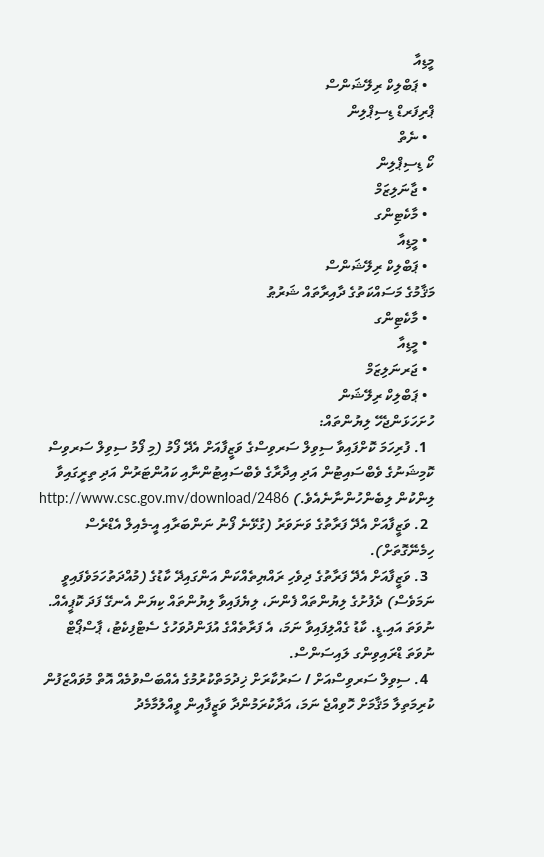މީޑިއާ
  • ޕަބްލިކް ރިލޭޝަންސް
ޕްރިފަރޑް ޑިސިޕްލިން
  • ނެތް
ކޯ ޑިސިޕްލިން
  • ޖާނަލިޒަމް
  • މާކެޓިންގ
  • މީޑިއާ
  • ޕަބްލިކް ރިލޭޝަންސް
މަޤާމުގެ މަސައްކަތުގެ ދާއިރާތައް ޝަރުޠު
  • މާކެޓިންގ
  • މީޑިއާ
  • ޖަރނަލިޒަމް
  • ޕަބްލިކް ރިލޭޝަން
ހުށަހަޅަންޖެހޭ ލިޔުންތައް:
  1. ފުރިހަމަ ކޮށްފައިވާ ސިވިލް ސަރވިސްގެ ވަޒީފާއަށް އެދޭ ފޯމު (މި ފޯމު ސިވިލް ސަރވިސް ކޮމިޝަނުގެ ވެބްސައިޓުން އަދި އިދާރާގެ ވެބްސައިޓުންނާއި ކައުންޓަރުން އަދި ތިރީގައިވާ ލިންކުން ލިބެންހުންނާނެއެވެ.) http://www.csc.gov.mv/download/2486
  2. ވަޒީފާއަށް އެދޭ ފަރާތުގެ ވަނަވަރު (ގުޅޭނެ ފޯނު ނަންބަރާއި އީ-މެއިލް އެޑްރެސް ހިމެނޭގޮތަށް).
  3. ވަޒީފާއަށް އެދޭ ފަރާތުގެ ދިވެހި ރައްޔިތެއްކަން އަންގައިދޭ ކާޑުގެ (މުއްދަތުހަމަވެފައިވީ ނަމަވެސް) ދެފުށުގެ ލިޔުންތައް ފެންނަ، ލިޔެފައިވާ ލިޔުންތައް ކިޔަން އެނގޭ ފަދަ ކޮޕީއެއް. ނުވަތަ އައި.ޑީ. ކާޑު ގެއްލިފައިވާ ނަމަ، އެ ފަރާތެއްގެ އުފަންދުވަހުގެ ސެޓްފިކެޓު، ޕާސްޕޯޓް ނުވަތަ ޑްރައިވިންގ ލައިސަންސް.
  4. ސިވިލް ސަރވިސްއަށް / ސަރުކާރަށް ޚިދުމަތްކުރުމުގެ އެއްބަސްވުމެއް އޮތް މުވައްޒަފުން ކުރިމަތިލާ މަޤާމަށް ހޮވިއްޖެ ނަމަ، އަދާކުރަމުންދާ ވަޒީފާއިން ވީއްލުމާމެދު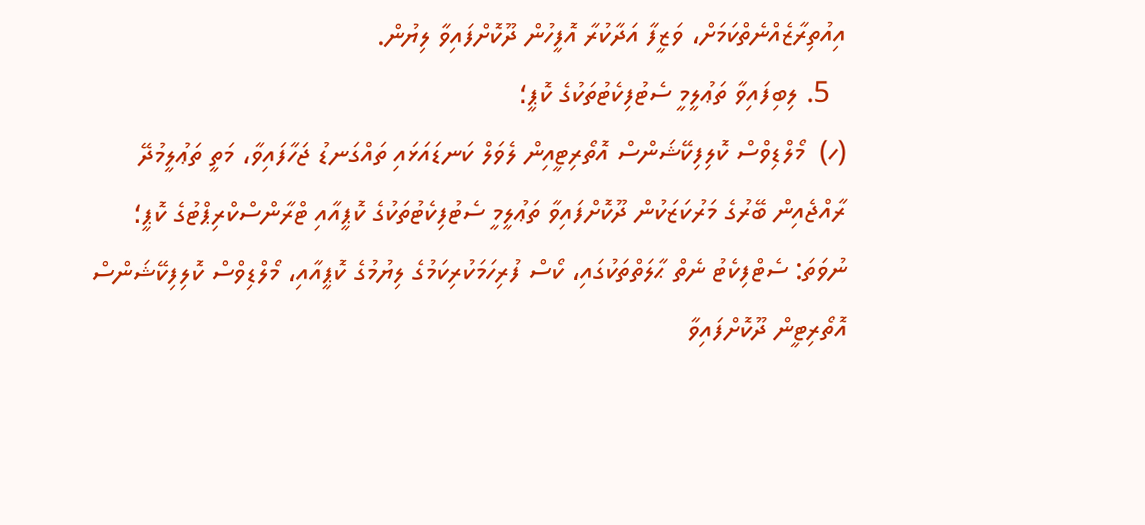އިއުތިރާޒެއްނެތްކަމަށް، ވަޒީފާ އަދާކުރާ އޮފީހުން ދޫކޮށްފައިވާ ލިޔުން.
  5. ލިބިފައިވާ ތަޢުލީމީ ސެޓުފިކެޓުތަކުގެ ކޮޕީ؛
(ހ)  މޯލްޑިވްސް ކޮލިފިކޭޝަންސް އޮތޯރިޓީއިން ލެވަލް ކަނޑައަޅައި ތައްގަނޑު ޖަހާފައިވާ، މަތީ ތަޢުލީމުދޭ ރާއްޖެއިން ބޭރުގެ މަރުކަޒަކުން ދޫކޮށްފައިވާ ތަޢުލީމީ ސެޓުފިކެޓުތަކުގެ ކޮޕީއާއި ޓްރާންސްކްރިޕްޓުގެ ކޮޕީ؛ ނުވަތަ: ސެޓްފިކެޓު ނެތް ޙާލަތްތަކުގައި، ކޯސް ފުރިހަމަކުރިކަމުގެ ލިޔުމުގެ ކޮޕީއާއި، މޯލްޑިވްސް ކޮލިފިކޭޝަންސް އޮތޯރިޓީން ދޫކޮށްފައިވާ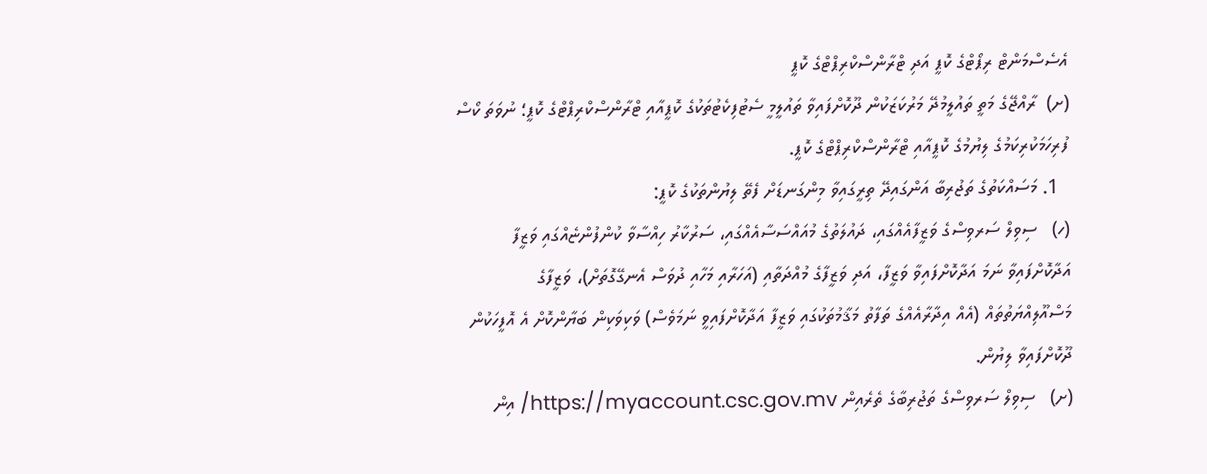އެސެސްމަންޓް ރިޕޯޓްގެ ކޮޕީ އަދި ޓްރާންސްކްރިޕްޓްގެ ކޮޕީ
(ށ)  ރާއްޖޭގެ މަތީ ތައުލީމުދޭ މަރުކަޒަކުން ދޫކޮށްފައިވާ ތައުލީމީ ސެޓުފިކެޓުތަކުގެ ކޮޕީއާއި ޓްރާންސްކްރިޕްޓްގެ ކޮޕީ؛ ނުވަތަ ކޯސް ފުރިހަމަކުރިކަމުގެ ލިޔުމުގެ ކޮޕީއާއި ޓްރާންސްކްރިޕްޓްގެ ކޮޕީ.
  1. މަސައްކަތުގެ ތަޖުރިބާ އަންގައިދޭ ތިރީގައިވާ މިންގަނޑަށް ފެތޭ ލިޔުންތަކުގެ ކޮޕީ:
(ހ)   ސިވިލް ސަރވިސްގެ ވަޒީފާއެއްގައި، ދައުލަތުގެ މުއައްސަސާއެއްގައި، ސަރުކާރު ހިއްސާވާ ކުންފުންޏެއްގައި ވަޒީފާ އަދާކޮށްފައިވާ ނަމަ އަދާކޮށްފައިވާ ވަޒީފާ، އަދި ވަޒީފާގެ މުއްދަތާއި (އަހަރާއި މަހާއި ދުވަސް އެނގޭގޮތަށް)، ވަޒީފާގެ މަސްއޫލިއްޔަތުތައް (އެއް އިދާރާއެއްގެ ތަފާތު މަޤާމުތަކުގައި ވަޒީފާ އަދާކޮށްފައިވީ ނަމަވެސް) ވަކިވަކިން ބަޔާންކޮށް އެ އޮފީހަކުން ދޫކޮށްފައިވާ ލިޔުން.
(ށ)   ސިވިލް ސަރވިސްގެ ތަޖުރިބާގެ ތެރެއިން https://myaccount.csc.gov.mv/ އިން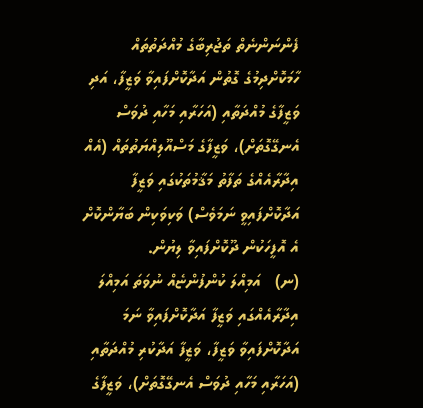ފެންނަންނެތް ތަޖުރިބާގެ މުއްދަތުތައް ހާމަކޮށްދިމުގެ ގޮތުން އަދާކޮށްފައިވާ ވަޒީފާ، އަދި ވަޒީފާގެ މުއްދަތާއި (އަހަރާއި މަހާއި ދުވަސް އެނގޭގޮތަށް)، ވަޒީފާގެ މަސްއޫލިއްޔަތުތައް (އެއް އިދާރާއެއްގެ ތަފާތު މަޤާމުތަކުގައި ވަޒީފާ އަދާކޮށްފައިވީ ނަމަވެސް) ވަކިވަކިން ބަޔާންކޮށް އެ އޮފީހަކުން ދޫކޮށްފައިވާ ލިޔުން.
(ނ)   އަމިއްލަ ކުންފުންޏެއް ނުވަތަ އަމިއްލަ އިދާރާއެއްގައި ވަޒީފާ އަދާކޮށްފައިވާ ނަމަ އަދާކޮށްފައިވާ ވަޒީފާ، ވަޒީފާ އަދާކުރި މުއްދަތާއި (އަހަރާއި މަހާއި ދުވަސް އެނގޭގޮތަށް)، ވަޒީފާގެ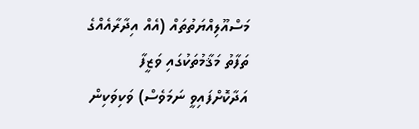މަސްއޫލިއްޔަތުތައް (އެއް އިދާރާއެއްގެ ތަފާތު މަޤާމުތަކުގައި ވަޒީފާ އަދާކޮށްފައިވީ ނަމަވެސް) ވަކިވަކިން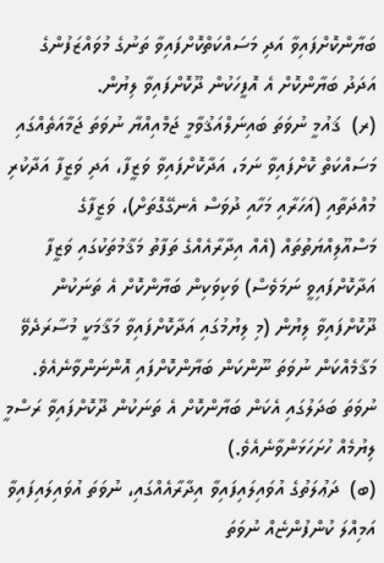ބަޔާންކޮށްފައިވާ އަދި މަސައްކަތްކޮށްފައިވާ ތަނުގެ މުވައްޒަފުންގެ އަދަދު ބަޔާންކޮށް އެ އޮފީހަކުން ދޫކޮށްފައިވާ ލިޔުން.
(ރ)  ޤައުމީ ނުވަތަ ބައިނަލްއަޤުވާމީ ޖަމްއިއްޔާ ނުވަތަ ޖަމާއަތެއްގައި މަސައްކަތް ކޮށްފައިވާ ނަމަ، އަދާކޮށްފައިވާ ވަޒީފާ، އަދި ވަޒީފާ އަދާކުރި މުއްދަތާއި (އަހަރާއި މަހާއި ދުވަސް އެނގޭގޮތަށް)، ވަޒީފާގެ މަސްއޫލިއްޔަތުތައް (އެއް އިދާރާއެއްގެ ތަފާތު މަޤާމުތަކުގައި ވަޒީފާ އަދާކޮށްފައިވީ ނަމަވެސް) ވަކިވަކިން ބަޔާންކޮށް އެ ތަނަކުން ދޫކޮށްފައިވާ ލިޔުން (މި ލިޔުމުގައި އަދާކޮށްފައިވާ މަޤާމަކީ މުސާރަދެވޭ މަޤާމެއްކަން ނުވަތަ ނޫންކަން ބަޔާންކޮށްފައި އޮންނަންވާނެއެވެ. ނުވަތަ ބަދަލުގައި އެކަން ބަޔާންކޮށް އެ ތަނަކުން ދޫކޮށްފައިވާ ރަސްމީ ލިޔުމެއް ހުށަހަޅަންވާނެއެވެ.)
(ބ)  ދަޢުލަތުގެ އުވައިލައިފައިވާ އިދާރާއެއްގައި، ނުވަތަ އުވައިލައިފައިވާ އަމިއްލަ ކުންފުންޏެއް ނުވަތަ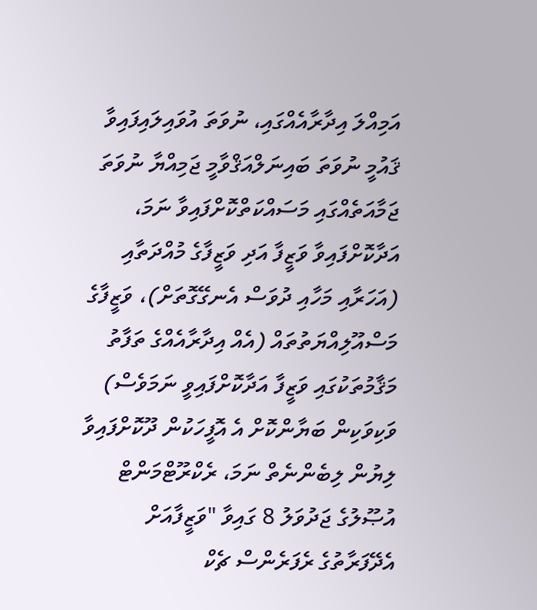އަމިއްލަ އިދާރާއެއްގައި، ނުވަތަ އުވައިލައިފައިވާ ޤައުމީ ނުވަތަ ބައިނަލްއަޤްވާމީ ޖަމިއްޔާ ނުވަތަ ޖަމާއަތެއްގައި މަސައްކަތްކޮށްފައިވާ ނަމަ، އަދާކޮށްފައިވާ ވަޒީފާ އަދި ވަޒީފާގެ މުއްދަތާއި (އަހަރާއި މަހާއި ދުވަސް އެނގޭގޮތަށް)، ވަޒީފާގެ މަސްއޫލިއްޔަތުތައް (އެއް އިދާރާއެއްގެ ތަފާތު މަޤާމުތަކުގައި ވަޒީފާ އަދާކޮށްފައިވީ ނަމަވެސް) ވަކިވަކިން ބަޔާންކޮށް އެ އޮފީހަކުން ދޫކޮށްފައިވާ ލިޔުން ލިބެންނެތް ނަމަ، ރެކްރޫޓްމަންޓް އުޞޫލުގެ ޖަދުވަލު 8 ގައިވާ "ވަޒީފާއަށް އެދޭފަރާތުގެ ރެފަރެންސް ޗެކް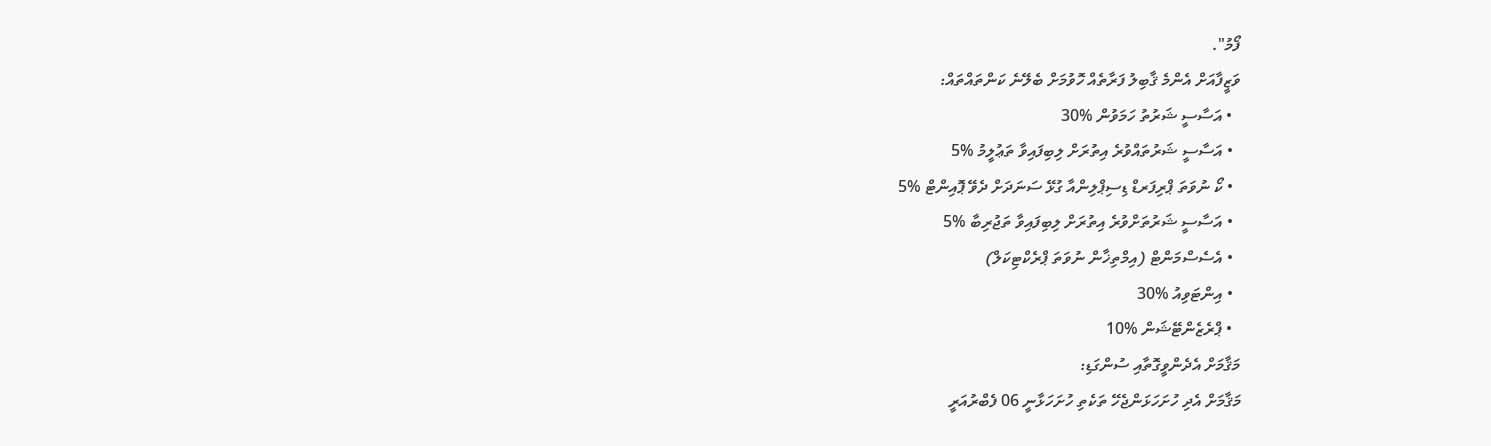ފޯމު".
ވަޒީފާއަށް އެންމެ ޤާބިލު ފަރާތެއް ހޮވުމަށް ބެލޭނެ ކަންތައްތައް:
  • އަސާސީ ޝަރުތު ހަމަވުން %30
  • އަސާސީ ޝަރުތައްވުރެ އިތުރަށް ލިބިފައިވާ ތަޢުލީމު %5
  • ކޯ ނުވަތަ ޕްރިފަރޑް ޑިސިޕްލިންއާ ގުޅޭ ސަނަދަށް ދެވޭ ޕޮއިންޓް %5
  • އަސާސީ ޝަރުތަށްވުރެ އިތުރަށް ލިބިފައިވާ ތަޖުރިބާ %5
  • އެސެސްމަންޓް (އިމްތިޚާން ނުވަތަ ޕްރެކްޓިކަލް)
  • އިންޓަވިއު %30
  • ޕްރެޒެންޓޭޝަން %10
މަޤާމަށް އެދެންވީގޮތާއި ސުންގަޑި:
މަޤާމަށް އެދި ހުށަހަޅަންޖެހޭ ތަކެތި ހުށަހަޅާނީ 06 ފެބްރުއަރީ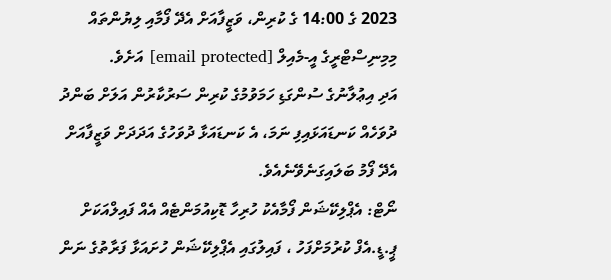2023 ގެ 14:00 ގެ ކުރިން، ވަޒީފާއަށް އެދޭ ފޯމާއި ލިޔުންތައް މިމިނިސްޓްރީގެ އީ-މެއިލް [email protected] އަށެވެ.
އަދި އިޢުލާނުގެ ސުންގަޑި ހަމަވުމުގެ ކުރިން ސަރުކާރުން އަލަށް ބަންދު ދުވަހެއް ކަނޑައަޅައިފި ނަމަ، އެ ކަނޑައަޅާ ދުވަހުގެ އަދަދަށް ވަޒީފާއަށް އެދޭ ފޯމު ބަލައިގަނެވޭނެއެވެ.
ނޯޓް: އެޕްލިކޭޝަން ފޯމާއެކު ހުރިހާ ޑޮކިއުމަންޓެއް އެއް ފައިލްއަކަށް ޕީ.ޑީ.އެފް ކުރުމަށްފަހު ، ފައިލުގައި އެޕްލިކޭޝަން ހުށައަޅާ ފަރާތުގެ ނަން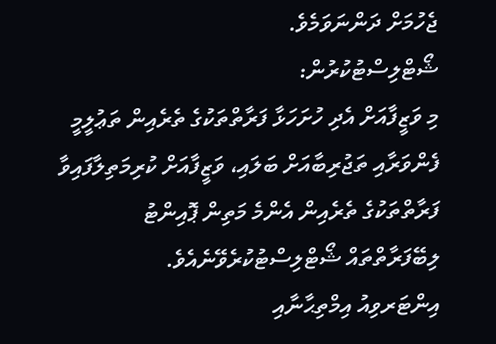ޖެހުމަށް ދަންނަވަމެވެ.
ޝޯޓްލިސްޓުކުރުން:
މި ވަޒީފާއަށް އެދި ހުށަހަޅާ ފަރާތްތަކުގެ ތެރެއިން ތަޢުލީމީ ފެންވަރާއި ތަޖުރިބާއަށް ބަލައި، ވަޒީފާއަށް ކުރިމަތިލާފައިވާ ފަރާތްތަކުގެ ތެރެއިން އެންމެ މަތިން ޕޮއިންޓު ލިބޭފަރާތްތައް ޝޯޓްލިސްޓުކުރެވޭނެއެވެ.
އިންޓަރވިއު އިމްތިޙާނާއި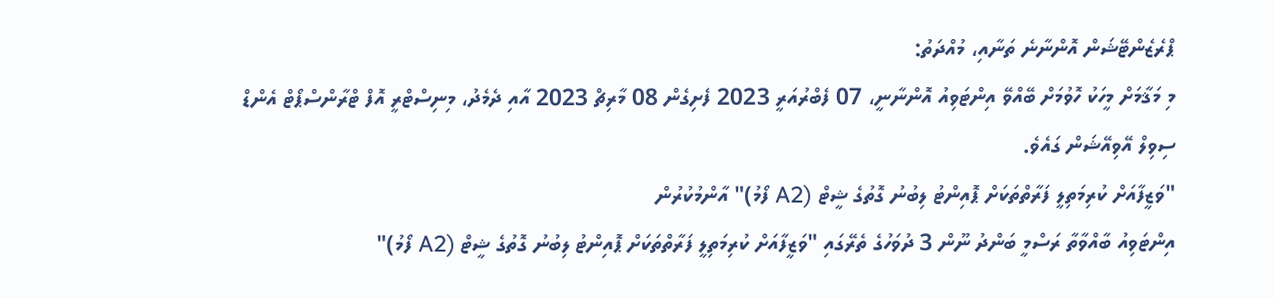ޕްރެޒެންޓޭޝަން އޮންނާނެ ތަނާއި، މުއްދަތު:
މި މަޤާމަށް މީހަކު ހޮވުމަށް ބޭއްވޭ އިންޓަވިއު އޮންނާނީ، 07 ފެބްރުއަރީ 2023 ފެށިގެން 08 މާރިޗް 2023 އާއި ދެމެދު، މިނިސްޓްރީ އޮފް ޓްރާންސްޕޯޓް އެންޑް ސިވިލް އޭވިއޭޝަން ގައެވެ.
"ވަޒީފާއަށް ކުރިމަތިލީ ފަރާތްތަކަށް ޕޮއިންޓު ލިބުނު ގޮތުގެ ޝީޓް (A2 ފޯމު)" އާންމުކުރުން
އިންޓަވިއު ބާއްވާތާ ރަސްމީ ބަންދު ނޫން 3 ދުވަހުގެ ތެރޭގައި "ވަޒީފާއަށް ކުރިމަތިލީ ފަރާތްތަކަށް ޕޮއިންޓު ލިބުނު ގޮތުގެ ޝީޓް (A2 ފޯމު)"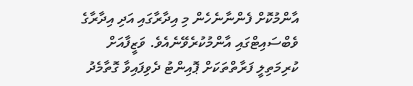އާންމުކޮށް ފެންނާނެހެން މި އިދާރާގައި އަދި އިދާރާގެ ވެބްސައިޓްގައި އާންމުކުރެވޭނެއެވެ. ވަޒީފާއަށް ކުރިމަތިލީ ފަރާތްތަކަށް ޕޮއިންޓު ދެވިފައިވާ ގޮތާމެދު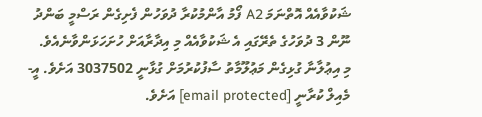ޝަކުވާއެއް އޮތްނަމަ A2 ފޯމު އާންމުކުރާ ދުވަހުން ފެށިގެން ރަސްމީ ބަންދު ނޫން 3 ދުވަހުގެ ތެރޭގައި އެ ޝަކުވާއެއް މި އިދާރާއަށް ހުށަހަޅަންވާނެއެވެ.
މި އިޢުލާނާ ގުޅިގެން މަޢުލޫމާތު ސާފުކުރުމަށް ގުޅާނީ 3037502 އަށެވެ. އީ-މެއިލް ކުރާނީ [email protected] އަށެވެ.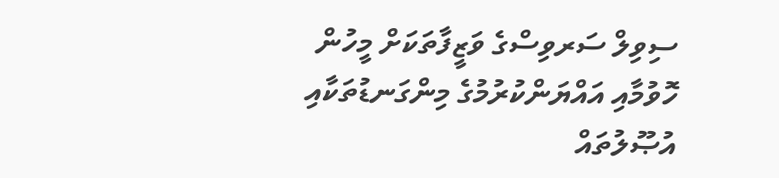ސިވިލް ސަރވިސްގެ ވަޒީފާތަކަށް މީހުން ހޮވުމާއި އައްޔަންކުރުމުގެ މިންގަނޑުތަކާއި އުޞޫލުތައް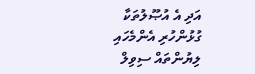އަދި އެ އުޞޫލުތަކާ ގުޅުންހުރި އެންމެހައި ލިޔުންތައް ސިވިލް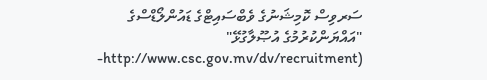ސަރވިސް ކޮމިޝަނުގެ ވެބްސައިޓްގެ ޑައުންލޯޑްސްގެ "އައްޔަންކުރުމުގެ އުޞޫލާގުޅޭ" (http://www.csc.gov.mv/dv/recruitment-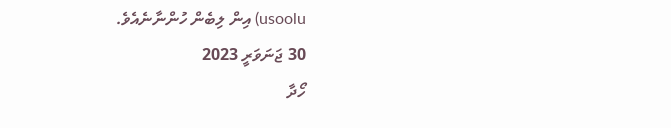usoolu) އިން ލިބެން ހުންނާނެއެވެ.
30 ޖަނަވަރީ 2023
ހޯދާ